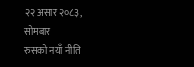२२ असार २०८३, सोमबार
रुसको नयाँ नीति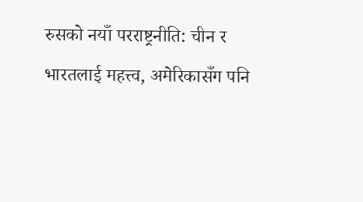रुसको नयाँ परराष्ट्रनीति: चीन र भारतलाई महत्त्व, अमेरिकासँग पनि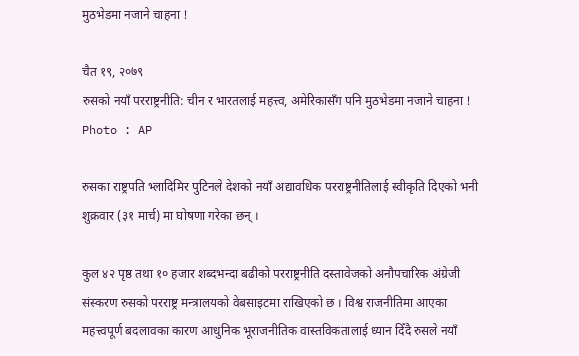मुठभेडमा नजाने चाहना !

चैत १९, २०७९
रुसको नयाँ परराष्ट्रनीति: चीन र भारतलाई महत्त्व, अमेरिकासँग पनि मुठभेडमा नजाने चाहना !
Photo : AP

रुसका राष्ट्रपति भ्लादिमिर पुटिनले देशको नयाँ अद्यावधिक परराष्ट्रनीतिलाई स्वीकृति दिएको भनी शुक्रवार (३१ मार्च) मा घोषणा गरेका छन् ।

कुल ४२ पृष्ठ तथा १० हजार शब्दभन्दा बढीको परराष्ट्रनीति दस्तावेजको अनौपचारिक अंग्रेजी संस्करण रुसको परराष्ट्र मन्त्रालयको वेबसाइटमा राखिएको छ । विश्व राजनीतिमा आएका महत्त्वपूर्ण बदलावका कारण आधुनिक भूराजनीतिक वास्तविकतालाई ध्यान दिँदै रुसले नयाँ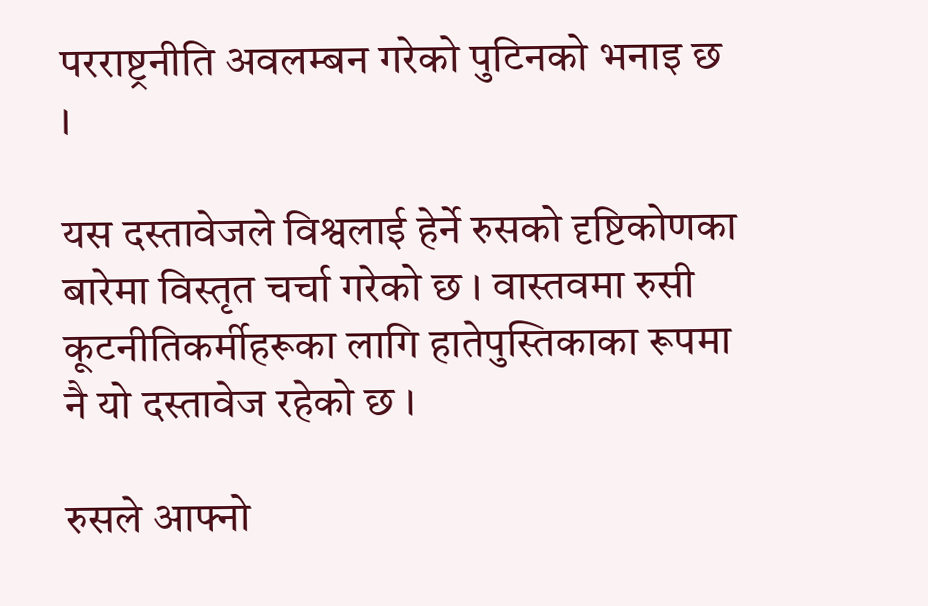परराष्ट्रनीति अवलम्बन गरेको पुटिनको भनाइ छ ।

यस दस्तावेजले विश्वलाई हेर्ने रुसको दृष्टिकोणका बारेमा विस्तृत चर्चा गरेको छ । वास्तवमा रुसी कूटनीतिकर्मीहरूका लागि हातेपुस्तिकाका रूपमा नै यो दस्तावेज रहेको छ ।

रुसले आफ्नो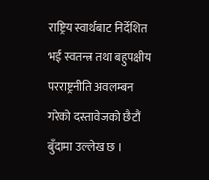राष्ट्रिय स्वार्थबाट निर्देशित भई स्वतन्त्र तथा बहुपक्षीय परराष्ट्रनीति अवलम्बन गरेको दस्तावेजको छैटौं बुँदामा उल्लेख छ ।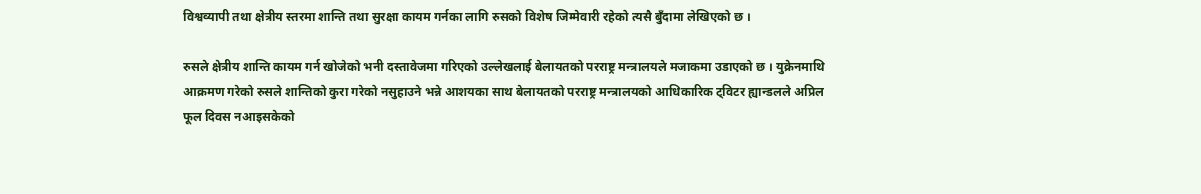विश्वव्यापी तथा क्षेत्रीय स्तरमा शान्ति तथा सुरक्षा कायम गर्नका लागि रुसको विशेष जिम्मेवारी रहेको त्यसै बुँदामा लेखिएको छ ।

रुसले क्षेत्रीय शान्ति कायम गर्न खोजेको भनी दस्तावेजमा गरिएको उल्लेखलाई बेलायतको परराष्ट्र मन्त्रालयले मजाकमा उडाएको छ । युक्रेनमाथि आक्रमण गरेको रुसले शान्तिको कुरा गरेको नसुहाउने भन्ने आशयका साथ बेलायतको परराष्ट्र मन्त्रालयको आधिकारिक ट्विटर ह्यान्डलले अप्रिल फूल दिवस नआइसकेको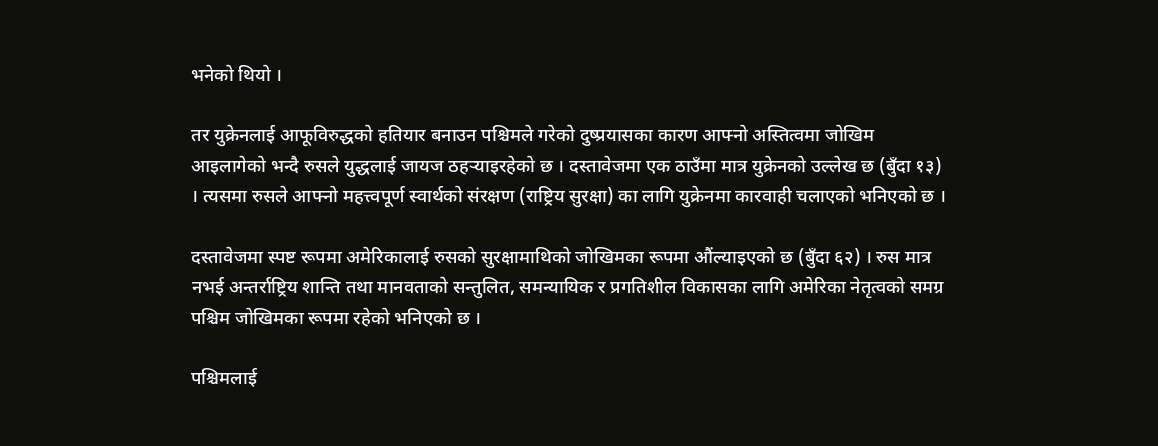भनेको थियो ।

तर युक्रेनलाई आफूविरुद्धको हतियार बनाउन पश्चिमले गरेको दुष्प्रयासका कारण आफ्नो अस्तित्वमा जोखिम आइलागेको भन्दै रुसले युद्धलाई जायज ठहर्‍याइरहेको छ । दस्तावेजमा एक ठाउँमा मात्र युक्रेनको उल्लेख छ (बुँदा १३) । त्यसमा रुसले आफ्नो महत्त्वपूर्ण स्वार्थको संरक्षण (राष्ट्रिय सुरक्षा) का लागि युक्रेनमा कारवाही चलाएको भनिएको छ ।

दस्तावेजमा स्पष्ट रूपमा अमेरिकालाई रुसको सुरक्षामाथिको जोखिमका रूपमा औंल्याइएको छ (बुँदा ६२) । रुस मात्र नभई अन्तर्राष्ट्रिय शान्ति तथा मानवताको सन्तुलित, समन्यायिक र प्रगतिशील विकासका लागि अमेरिका नेतृत्वको समग्र पश्चिम जोखिमका रूपमा रहेको भनिएको छ ।

पश्चिमलाई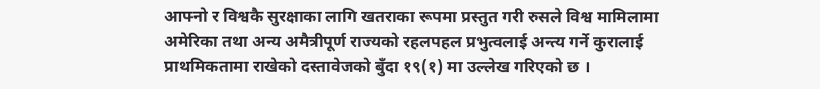आफ्नो र विश्वकै सुरक्षाका लागि खतराका रूपमा प्रस्तुत गरी रुसले विश्व मामिलामा अमेरिका तथा अन्य अमैत्रीपूर्ण राज्यको रहलपहल प्रभुत्वलाई अन्त्य गर्ने कुरालाई प्राथमिकतामा राखेको दस्तावेजको बुँदा १९(१) मा उल्लेख गरिएको छ ।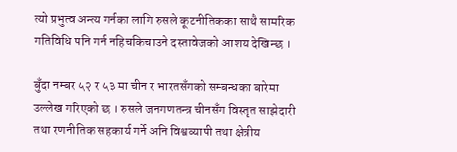त्यो प्रभुत्व अन्त्य गर्नका लागि रुसले कूटनीतिकका साथै सामरिक गतिविधि पनि गर्न नहिचकिचाउने दस्तावेजको आशय देखिन्छ ।

बुँदा नम्बर ५२ र ५३ मा चीन र भारतसँगको सम्बन्धका बारेमा उल्लेख गरिएको छ । रुसले जनगणतन्त्र चीनसँग विस्तृत साझेदारी तथा रणनीतिक सहकार्य गर्ने अनि विश्वव्यापी तथा क्षेत्रीय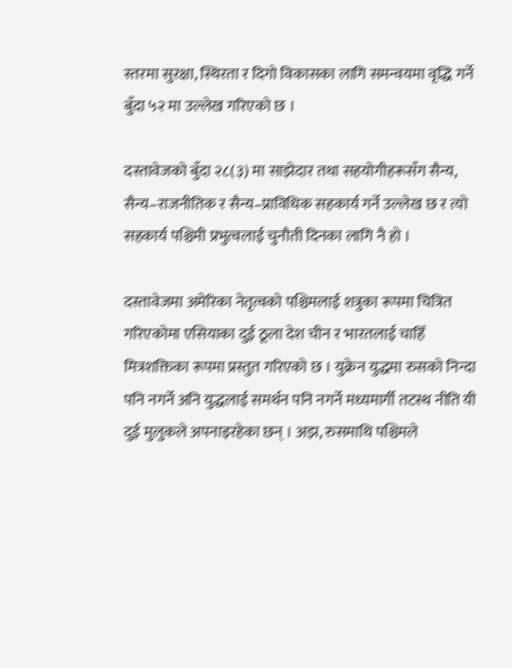स्तरमा सुरक्षा, स्थिरता र दिगो विकासका लागि समन्वयमा वृद्धि गर्ने बुँदा ५२ मा उल्लेख गरिएको छ ।

दस्तावेजको बुँदा २८(३) मा साझेदार तथा सहयोगीहरूसँग सैन्य, सैन्य–राजनीतिक र सैन्य–प्राविधिक सहकार्य गर्ने उल्लेख छ र त्यो सहकार्य पश्चिमी प्रभुत्वलाई चुनौती दिनका लागि नै हो ।

दस्तावेजमा अमेरिका नेतृत्वको पश्चिमलाई शत्रुका रूपमा चित्रित गरिएकोमा एसियाका दुई ठूला देश चीन र भारतलाई चाहिँ मित्रशक्तिका रूपमा प्रस्तुत गरिएको छ । युक्रेन युद्धमा रुसको निन्दा पनि नगर्ने अनि युद्धलाई समर्थन पनि नगर्ने मध्यमार्गी तटस्थ नीति यी दुई मुलुकले अपनाइरहेका छन् । अझ, रुसमाथि पश्चिमले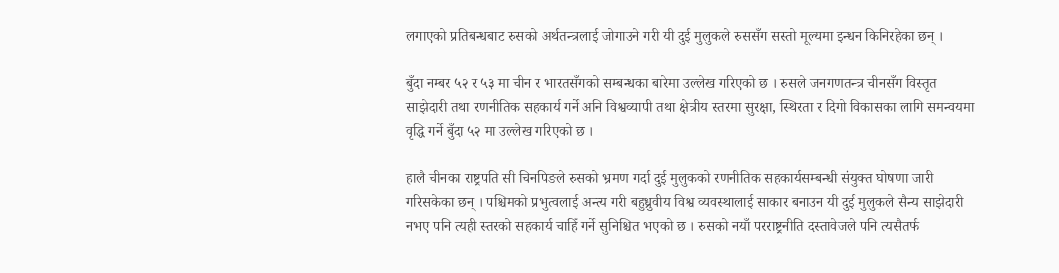लगाएको प्रतिबन्धबाट रुसको अर्थतन्त्रलाई जोगाउने गरी यी दुई मुलुकले रुससँग सस्तो मूल्यमा इन्धन किनिरहेका छन् ।

बुँदा नम्बर ५२ र ५३ मा चीन र भारतसँगको सम्बन्धका बारेमा उल्लेख गरिएको छ । रुसले जनगणतन्त्र चीनसँग विस्तृत साझेदारी तथा रणनीतिक सहकार्य गर्ने अनि विश्वव्यापी तथा क्षेत्रीय स्तरमा सुरक्षा, स्थिरता र दिगो विकासका लागि समन्वयमा वृद्धि गर्ने बुँदा ५२ मा उल्लेख गरिएको छ ।

हालै चीनका राष्ट्रपति सी चिनपिङले रुसको भ्रमण गर्दा दुई मुलुकको रणनीतिक सहकार्यसम्बन्धी संयुक्त घोषणा जारी गरिसकेका छन् । पश्चिमको प्रभुत्वलाई अन्त्य गरी बहुध्रुवीय विश्व व्यवस्थालाई साकार बनाउन यी दुई मुलुकले सैन्य साझेदारी नभए पनि त्यही स्तरको सहकार्य चाहिँ गर्ने सुनिश्चित भएको छ । रुसको नयाँ परराष्ट्रनीति दस्तावेजले पनि त्यसैतर्फ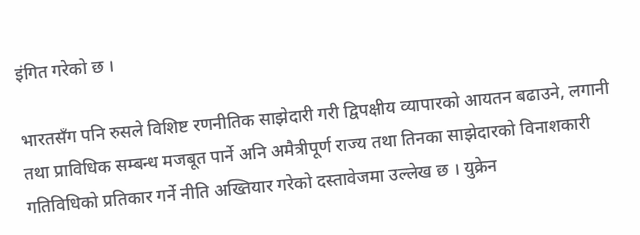इंगित गरेको छ ।

भारतसँग पनि रुसले विशिष्ट रणनीतिक साझेदारी गरी द्विपक्षीय व्यापारको आयतन बढाउने, लगानी तथा प्राविधिक सम्बन्ध मजबूत पार्ने अनि अमैत्रीपूर्ण राज्य तथा तिनका साझेदारको विनाशकारी गतिविधिको प्रतिकार गर्ने नीति अख्तियार गरेको दस्तावेजमा उल्लेख छ । युक्रेन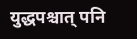युद्धपश्चात् पनि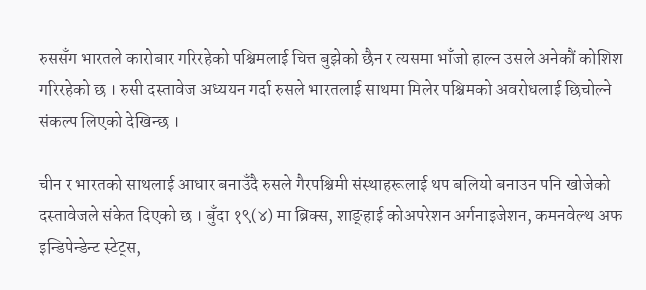रुससँग भारतले कारोबार गरिरहेको पश्चिमलाई चित्त बुझेको छैन र त्यसमा भाँजो हाल्न उसले अनेकौं कोशिश गरिरहेको छ । रुसी दस्तावेज अध्ययन गर्दा रुसले भारतलाई साथमा मिलेर पश्चिमको अवरोधलाई छिचोल्ने संकल्प लिएको देखिन्छ ।

चीन र भारतको साथलाई आधार बनाउँदै रुसले गैरपश्चिमी संस्थाहरूलाई थप बलियो बनाउन पनि खोजेको दस्तावेजले संकेत दिएको छ । बुँदा १९(४) मा ब्रिक्स, शाङ्हाई कोअपरेशन अर्गनाइजेशन, कमनवेल्थ अफ इन्डिपेन्डेन्ट स्टेट्स,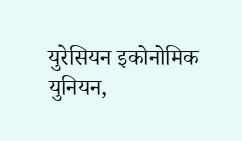युरेसियन इकोनोमिक युनियन,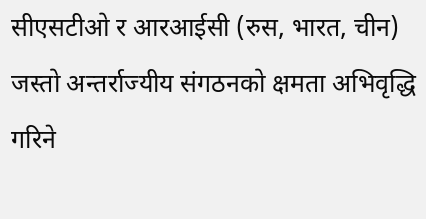सीएसटीओ र आरआईसी (रुस, भारत, चीन) जस्तो अन्तर्राज्यीय संगठनको क्षमता अभिवृद्धि गरिने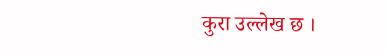कुरा उल्लेख छ ।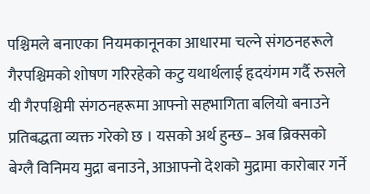पश्चिमले बनाएका नियमकानूनका आधारमा चल्ने संगठनहरूले गैरपश्चिमको शोषण गरिरहेको कटु यथार्थलाई हृदयंगम गर्दै रुसले यी गैरपश्चिमी संगठनहरूमा आफ्नो सहभागिता बलियो बनाउने प्रतिबद्धता व्यक्त गरेको छ । यसको अर्थ हुन्छ– अब ब्रिक्सको बेग्लै विनिमय मुद्रा बनाउने, आआफ्नो देशको मुद्रामा कारोबार गर्ने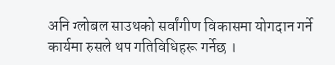अनि ग्लोबल साउथको सर्वांगीण विकासमा योगदान गर्ने कार्यमा रुसले थप गतिविधिहरू गर्नेछ ।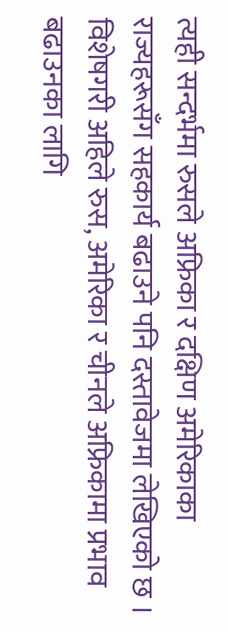त्यही सन्दर्भमा रुसले अफ्रिका र दक्षिण अमेरिकाका राज्यहरूसँग सहकार्य बढाउने पनि दस्तावेजमा लेखिएको छ । विशेषगरी अहिले रुस, अमेरिका र चीनले अफ्रिकामा प्रभाव बढाउनका लागि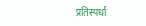प्रतिस्पर्धा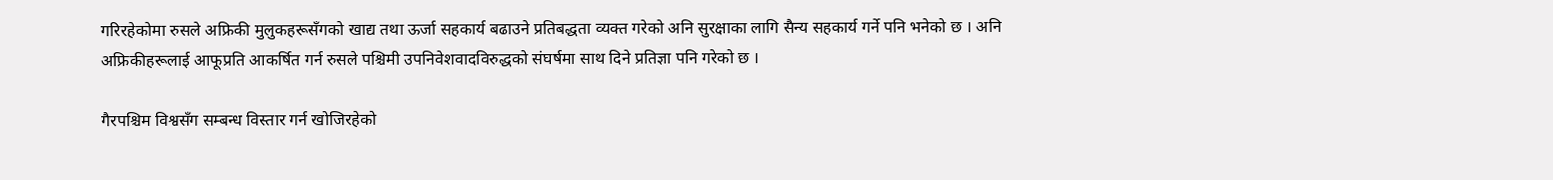गरिरहेकोमा रुसले अफ्रिकी मुलुकहरूसँगको खाद्य तथा ऊर्जा सहकार्य बढाउने प्रतिबद्धता व्यक्त गरेको अनि सुरक्षाका लागि सैन्य सहकार्य गर्ने पनि भनेको छ । अनि अफ्रिकीहरूलाई आफूप्रति आकर्षित गर्न रुसले पश्चिमी उपनिवेशवादविरुद्धको संघर्षमा साथ दिने प्रतिज्ञा पनि गरेको छ ।

गैरपश्चिम विश्वसँग सम्बन्ध विस्तार गर्न खोजिरहेको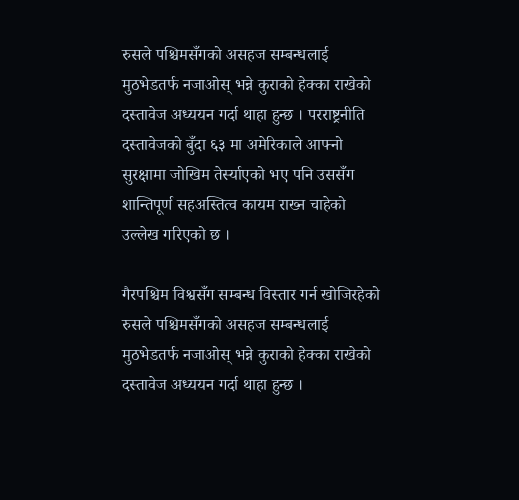रुसले पश्चिमसँगको असहज सम्बन्धलाई मुठभेडतर्फ नजाओस् भन्ने कुराको हेक्का राखेको दस्तावेज अध्ययन गर्दा थाहा हुन्छ । परराष्ट्रनीति दस्तावेजको बुँदा ६३ मा अमेरिकाले आफ्नो सुरक्षामा जोखिम तेर्स्याएको भए पनि उससँग शान्तिपूर्ण सहअस्तित्व कायम राख्न चाहेको उल्लेख गरिएको छ ।

गैरपश्चिम विश्वसँग सम्बन्ध विस्तार गर्न खोजिरहेको रुसले पश्चिमसँगको असहज सम्बन्धलाई मुठभेडतर्फ नजाओस् भन्ने कुराको हेक्का राखेको दस्तावेज अध्ययन गर्दा थाहा हुन्छ ।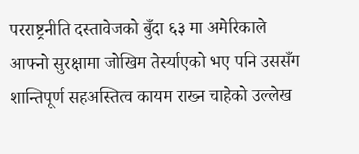परराष्ट्रनीति दस्तावेजको बुँदा ६३ मा अमेरिकाले आफ्नो सुरक्षामा जोखिम तेर्स्याएको भए पनि उससँग शान्तिपूर्ण सहअस्तित्व कायम राख्न चाहेको उल्लेख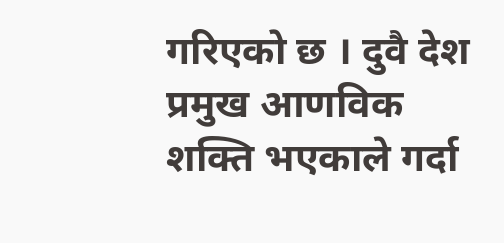गरिएको छ । दुवै देश प्रमुख आणविक शक्ति भएकाले गर्दा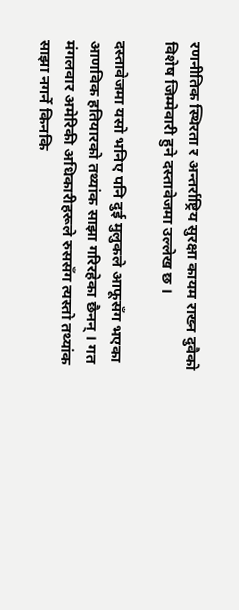रणनीतिक स्थिरता र अन्तर्राष्ट्रिय सुरक्षा कायम राख्न दुवैको विशेष जिम्मेवारी हुने दस्तावेजमा उल्लेख छ ।

दस्तावेजमा यसो भनिए पनि दुई मुलुकले आफूसँग भएका आणविक हतियारको तथ्यांक साझा गरिरहेका छैनन् । गत मंगलवार अमेरिकी अधिकारीहरूले रुससँग त्यस्तो तथ्यांक साझा नगर्ने किनकि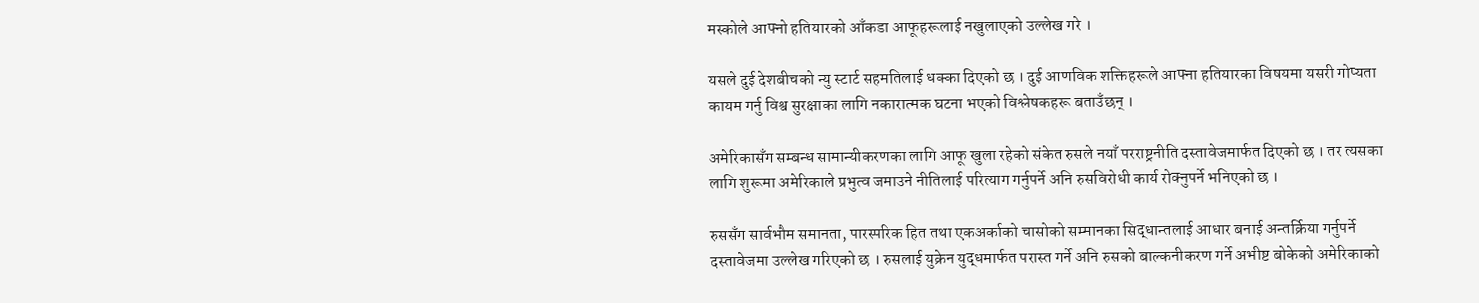मस्कोले आफ्नो हतियारको आँकडा आफूहरूलाई नखुलाएको उल्लेख गरे ।

यसले दुई देशबीचको न्यु स्टार्ट सहमतिलाई धक्का दिएको छ । दुई आणविक शक्तिहरूले आफ्ना हतियारका विषयमा यसरी गोप्यता कायम गर्नु विश्व सुरक्षाका लागि नकारात्मक घटना भएको विश्लेषकहरू बताउँछन् ।

अमेरिकासँग सम्बन्ध सामान्यीकरणका लागि आफू खुला रहेको संकेत रुसले नयाँ परराष्ट्रनीति दस्तावेजमार्फत दिएको छ । तर त्यसका लागि शुरूमा अमेरिकाले प्रभुत्व जमाउने नीतिलाई परित्याग गर्नुपर्ने अनि रुसविरोधी कार्य रोक्नुपर्ने भनिएको छ ।

रुससँग सार्वभौम समानता, पारस्परिक हित तथा एकअर्काको चासोको सम्मानका सिद्धान्तलाई आधार बनाई अन्तर्क्रिया गर्नुपर्ने दस्तावेजमा उल्लेख गरिएको छ । रुसलाई युक्रेन युद्धमार्फत परास्त गर्ने अनि रुसको बाल्कनीकरण गर्ने अभीष्ट बोकेको अमेरिकाको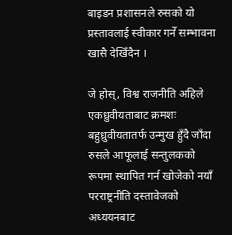बाइडन प्रशासनले रुसको यो प्रस्तावलाई स्वीकार गर्ने सम्भावना खासै देखिँदैन ।

जे होस्, विश्व राजनीति अहिले एकध्रुवीयताबाट क्रमशः बहुध्रुवीयतातर्फ उन्मुख हुँदै जाँदा रुसले आफूलाई सन्तुलकको रूपमा स्थापित गर्न खोजेको नयाँ परराष्ट्रनीति दस्तावेजको अध्ययनबाट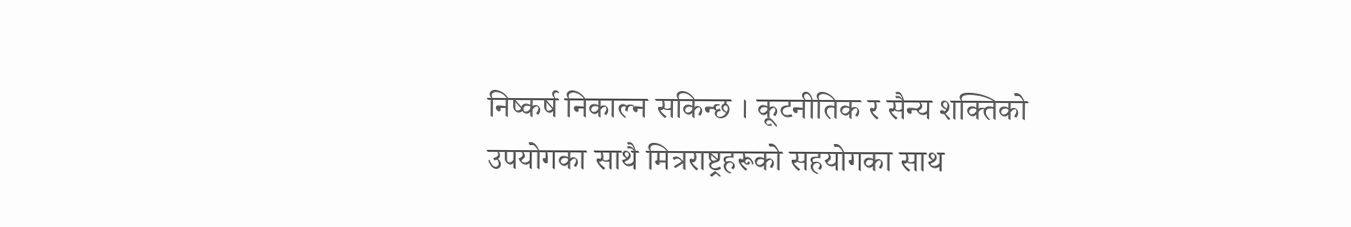निष्कर्ष निकाल्न सकिन्छ । कूटनीतिक र सैन्य शक्तिको उपयोगका साथै मित्रराष्ट्रहरूको सहयोगका साथ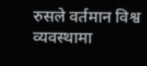रुसले वर्तमान विश्व व्यवस्थामा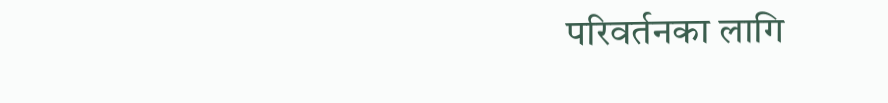परिवर्तनका लागि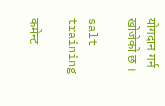योगदान गर्न खोजेको छ ।

salt training

कमेन्ट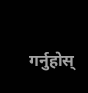गर्नुहोस्